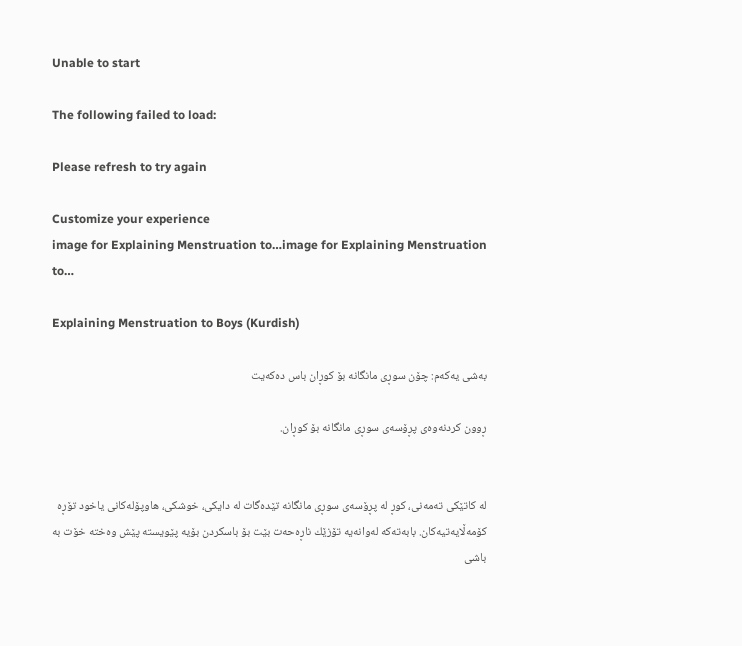Unable to start

The following failed to load:

Please refresh to try again

Customize your experience
image for Explaining Menstruation to…image for Explaining Menstruation to…

Explaining Menstruation to Boys (Kurdish)

بەشی يەکەم: چۆن سوڕی مانگانە بۆ کوڕان باس دەکەیت

ڕوون کردنەوەی پڕۆسەی سوڕی مانگانە بۆ کوڕان.


لە کاتێکی تەمەنی، کوڕ لە پڕۆسەی سوڕی مانگانە تێدەگات لە دایکی، خوشکی، هاوپۆلەکانی یاخود تۆڕە کۆمەڵایەتیەکان. بابەتەکە لەوانەیە تۆزێك ناڕەحەت بێت بۆ باسکردن بۆیە پێویستە پێش وەختە خۆت بە باشی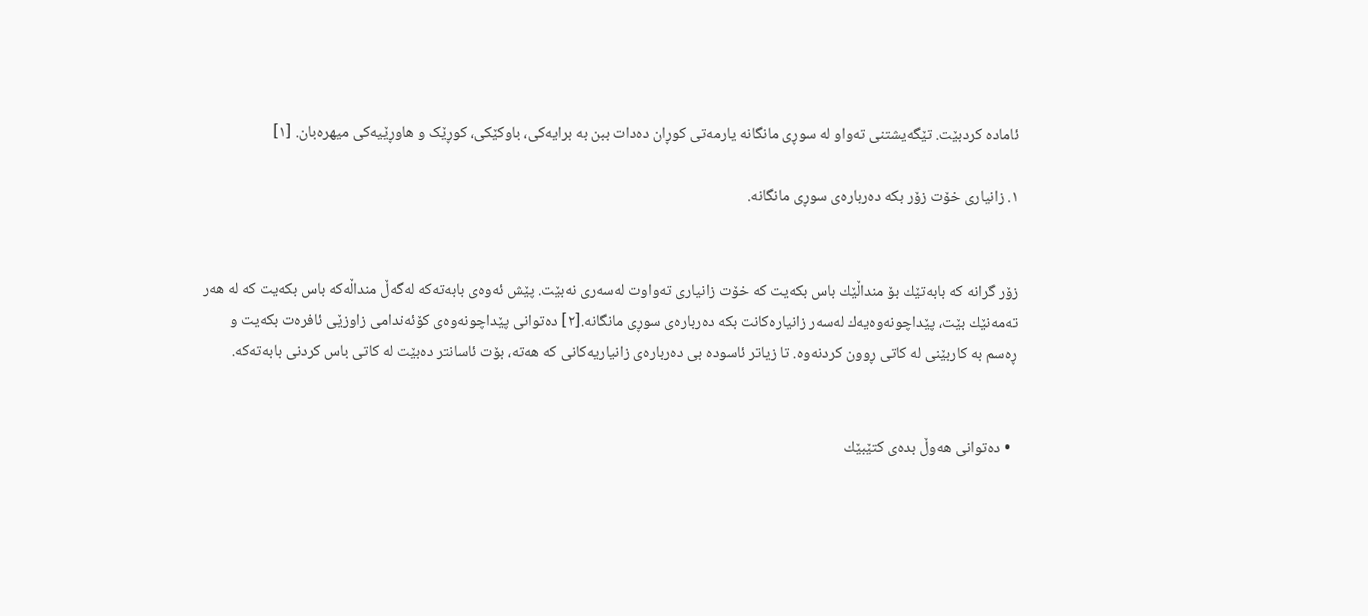ئامادە کردبێت. تێگەیشتنی تەواو لە سوڕی مانگانە یارمەتی کوڕان دەدات ببن بە برایەکی، باوکێکی، کوڕێک و هاوڕێيەکی میهرەبان. [١]

١. زانیاری خۆت زۆر بکە دەربارەی سوڕی مانگانە.


زۆر گرانە کە بابەتێك بۆ منداڵێك باس بکەیت کە خۆت زانیاری تەواوت لەسەری نەبێت. پێش ئەوەی بابەتەکە لەگەڵ منداڵەکە باس بکەیت کە لە هەر تەمەنێك بێت، پێداچونەوەیەك لەسەر زانیارەکانت بکە دەربارەی سوڕی مانگانە.[٢] دەتوانی پێداچونەوەی کۆئەندامی زاوزێی ئافرەت بکەیت و ڕەسم بە کاربێنی لە کاتی ڕوون کردنەوە. تا زیاتر ئاسودە بی دەربارەی زانیاریەکانی کە هەتە، بۆت ئاسانتر دەبێت لە کاتی باس کردنی بابەتەکە.


  • دەتوانی هەوڵ بدەی کتێبێك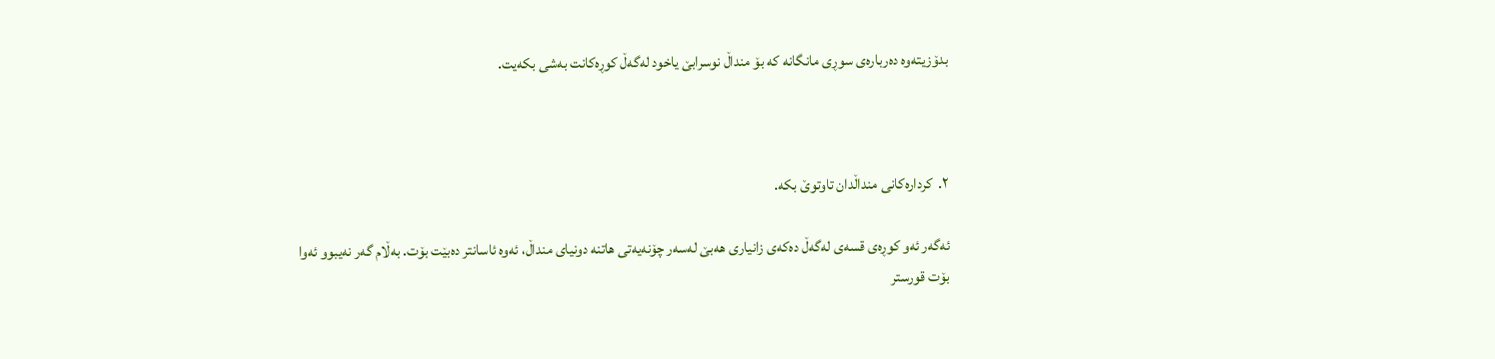بدۆزیتەوە دەربارەی سوڕی مانگانە کە بۆ منداڵ نوسرابێ یاخود لەگەڵ کوڕەکانت بەشی بکەیت.



٢.  کردارەکانی منداڵدان تاوتوێ بکە.

ئەگەر ئەو کوڕەی قسەی لەگەڵ دەکەی زانیاری هەبێ لەسەر چۆنەیەتی هاتنە دونیای منداڵ، ئەوە ئاسانتر دەبێت بۆت. بەڵام گەر نەیبوو ئەوا بۆت قورستر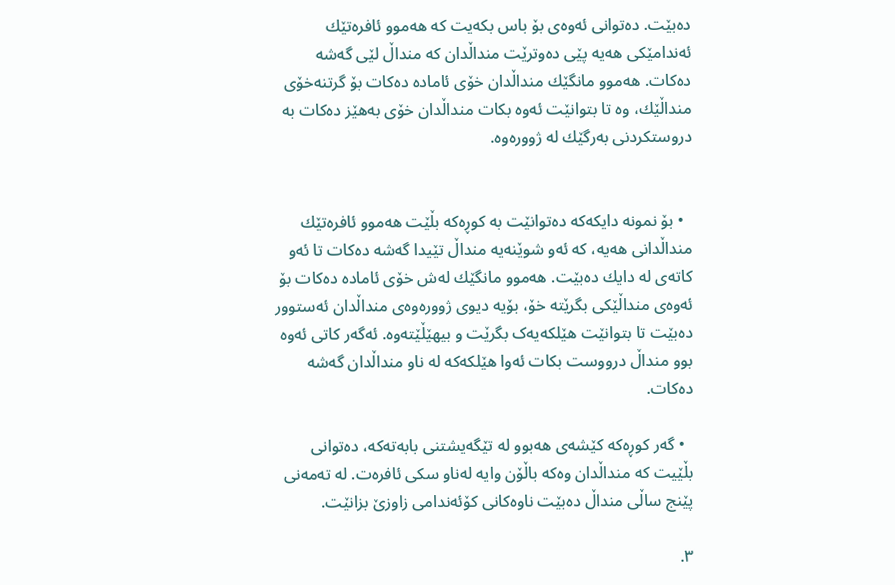دەبێت. دەتوانی ئەوەی بۆ باس بکەیت کە هەموو ئافرەتێك ئەندامێکی هەیە پێی دەوترێت منداڵدان کە منداڵ لێی گەشە دەکات. هەموو مانگێك منداڵدان خۆی ئامادە دەکات بۆ گرتنەخۆی منداڵێك، وە تا بتوانێت ئەوە بکات منداڵدان خۆی بەهێز دەکات بە دروستکردنی بەرگێك لە ژوورەوە.


  • بۆ نمونە دایکەکە دەتوانێت بە کوڕەکە بڵێت هەموو ئافرەتێك منداڵدانی هەیە، کە ئەو شوێنەیە منداڵ تێیدا گەشە دەکات تا ئەو کاتەی لە دایك دەبێت. هەموو مانگێك لەش خۆی ئامادە دەکات بۆ ئەوەی منداڵێکی بگرێتە خۆ، بۆیە دیوی ژوورەوەی منداڵدان ئەستوور دەبێت تا بتوانێت هێلکەیەک بگرێت و بیهێڵێتەوە. ئەگەر کاتی ئەوە بوو منداڵ درووست بکات ئەوا هێلکەکە لە ناو منداڵدان گەشە دەکات.

  • گەر کوڕەکە کێشەی هەبوو لە تێگەیشتنی بابەتەکە، دەتوانی بڵێیت کە منداڵدان وەکە باڵۆن وایە لەناو سکی ئافرەت. لە تەمەنی پێنج ساڵی منداڵ دەبێت ناوەکانی کۆئەندامی زاوزێ بزانێت.

٣.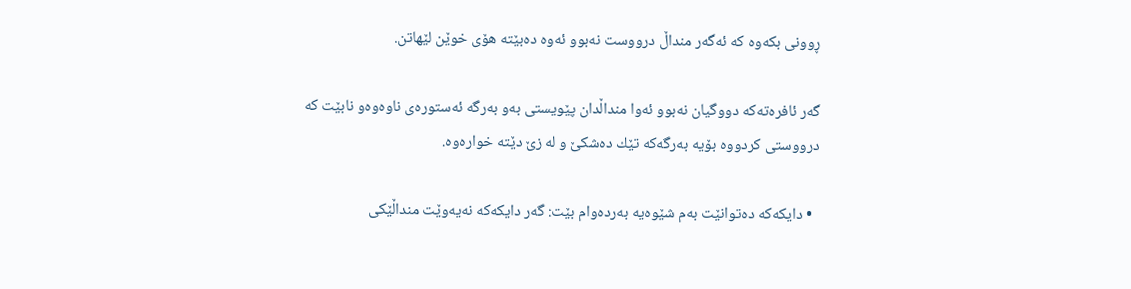ڕوونی بکەوە کە ئەگەر منداڵ درووست نەبوو ئەوە دەبێتە هۆی خوێن لێهاتن.

گەر ئافرەتەکە دووگیان نەبوو ئەوا منداڵدان پێویستی بەو بەرگە ئەستورەی ناوەوەو نابێت کە درووستی کردووە بۆیە بەرگەکە تێك دەشکێ و لە زێ دێتە خوارەوە.

  • دایکەکە دەتوانێت بەم شێوەیە بەردەوام بێت: گەر دایکەکە نەیەوێت منداڵێکی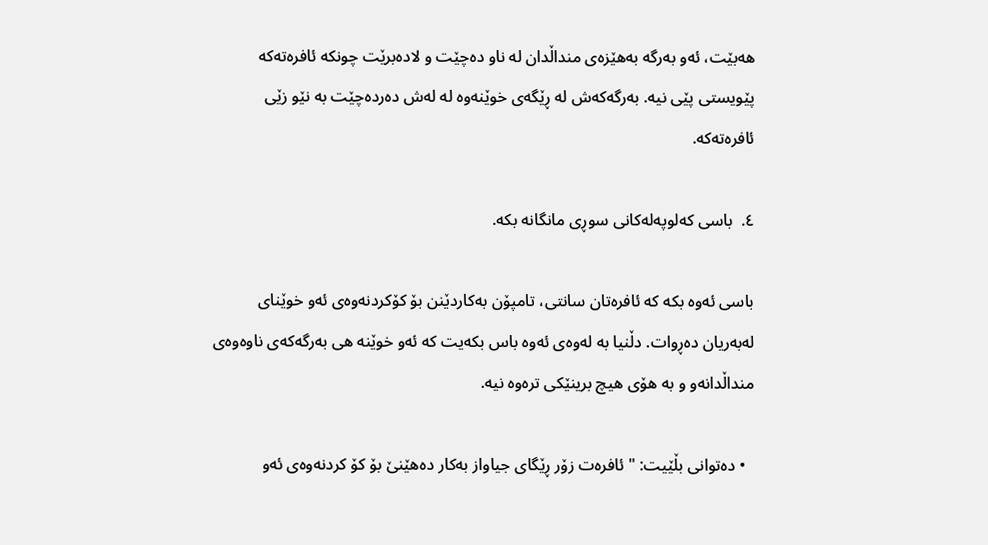هەبێت، ئەو بەرگە بەهێزەی منداڵدان لە ناو دەچێت و لادەبرێت چونکە ئافرەتەکە پێویستی پێی نیە. بەرگەکەش لە ڕێگەی خوێنەوە لە لەش دەردەچێت بە نێو زێی ئافرەتەکە.

٤.  باسی کەلوپەلەکانی سوڕی مانگانە بکە.

باسی ئەوە بکە کە ئافرەتان سانتی، تامپۆن بەکاردێنن بۆ کۆکردنەوەی ئەو خوێنای لەبەریان دەڕوات. دڵنیا بە لەوەی ئەوە باس بکەیت کە ئەو خوێنە هی بەرگەکەی ناوەوەی منداڵدانەو و بە هۆی هیچ برینێکی ترەوە نیە.

  • دەتوانی بڵێيت: " ئافرەت زۆر ڕێگای جیاواز بەکار دەهێنێ بۆ کۆ کردنەوەی ئەو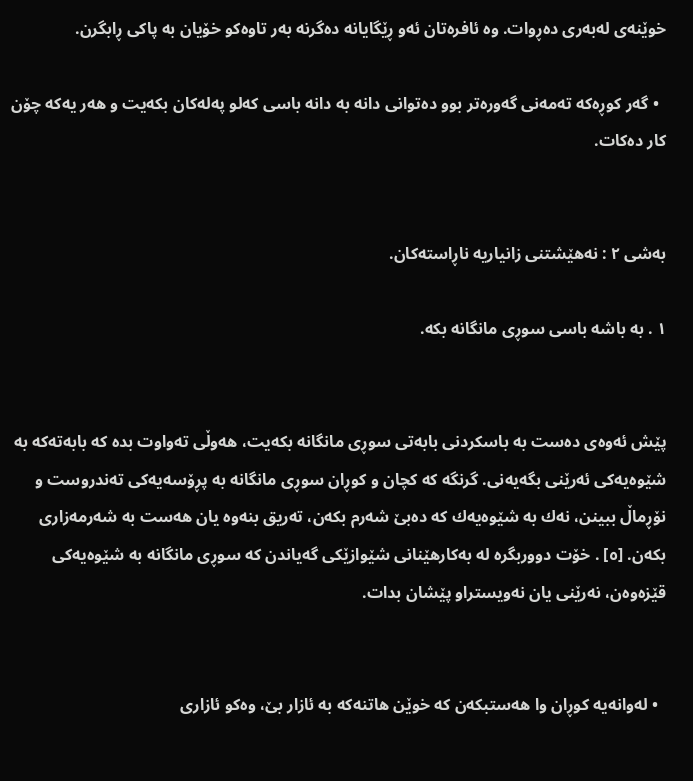خوێنەی لەبەری دەڕوات. وە ئافرەتان ئەو ڕێگایانە دەگرنە بەر تاوەکو خۆیان بە پاکی ڕابگرن.

  • گەر کوڕەکە تەمەنی گەورەتر بوو دەتوانی دانە بە دانە باسی کەلو پەلەکان بکەیت و هەر یەکە چۆن کار دەکات.


بەشی ٢ : نەهێشتنی زانیاریە ناڕاستەکان.

١ . بە باشە باسی سوڕی مانگانە بکە.


پێش ئەوەی دەست بە باسکردنی بابەتی سوڕی مانگانە بکەیت، هەوڵی تەواوت بدە کە بابەتەکە بە شێوەیەکی ئەرێنی بگەیەنی. گرنگە کە کچان و کوڕان سوڕی مانگانە بە پڕۆسەیەکی تەندروست و نۆڕماڵ ببینن، نەك بە شێوەیەك کە دەبێ شەرم بکەن، تەریق بنەوە یان هەست بە شەرمەزاری بکەن. [٥] . خۆت دووربگرە لە بەکارهێنانی شێوازێکی گەیاندن کە سوڕی مانگانە بە شێوەیەکی قێزەوەن، نەرێنی یان نەویستراو پێشان بدات.


  • لەوانەیە کوڕان وا هەستبکەن کە خوێن هاتنەکە بە ئازار بێ، وەکو ئازاری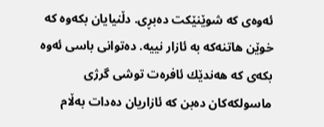ئەوەی کە شوێنێکت دەبڕی. دڵنیایان بکەوە کە خوێن هاتنەکە بە ئازار نییە. دەتوانی باسی ئەوە بکەی کە هەندێك ئافرەت توشی گرژی ماسولکەکان دەبن کە ئازاریان دەدات بەڵام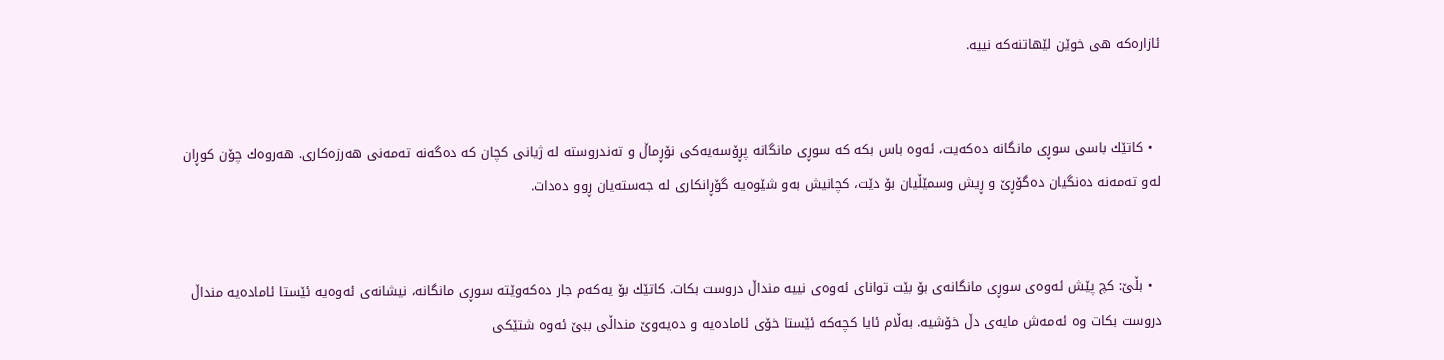ئازارەکە هی خوێن لێهاتنەکە نییە.


  • کاتێك باسی سوڕی مانگانە دەکەیت، ئەوە باس بکە کە سوڕی مانگانە پڕۆسەیەکی نۆڕماڵ و تەندروستە لە ژیانی کچان کە دەگەنە تەمەنی هەرزەکاری. هەروەك چۆن کوڕان لەو تەمەنە دەنگیان دەگۆڕێ و ڕیش وسمێڵیان بۆ دێت، کچانیش بەو شێوەیە گۆڕانکاری لە جەستەیان ڕوو دەدات.


  • بڵێ: کچ پێش ئەوەی سوڕی مانگانەی بۆ بێت توانای ئەوەی نییە منداڵ دروست بکات. کاتێك بۆ یەکەم جار دەکەوێتە سوڕی مانگانە، نیشانەی ئەوەیە ئێستا ئامادەیە منداڵ دروست بکات وە ئەمەش مایەی دڵ خۆشیە. بەڵام ئایا کچەکە ئێستا خۆی ئامادەیە و دەیەوێ منداڵی ببێ ئەوە شتێکی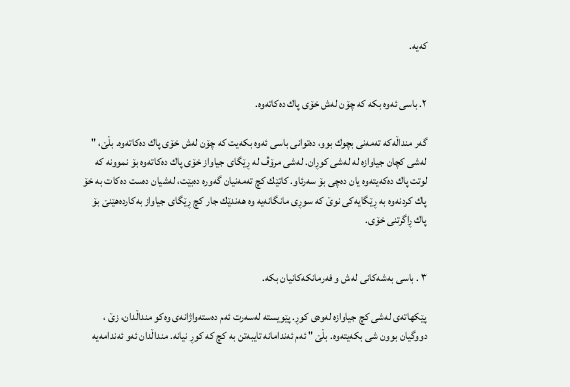کەیە.


٢. باسی ئەوە بکە کە چۆن لەش خۆی پاك دەکاتەوە.

گەر منداڵەکە تەمەنی بچوك بوو، دەتوانی باسی ئەوە بکەیت کە چۆن لەش خۆی پاك دەکاتەوە. بڵێ، " لەشی کچان جیاوازە لە لەشی کوڕان. لەشی مرۆڤ لە ڕێگای جیاواز خۆی پاك دەکاتەوە بۆ نموونە کە لوتت پاك دەکەیتەوە یان دەچی بۆ سەرئاو. کاتێك کچ تەمەنیان گەورە دەبێت، لەشیان دەست دەکات بە خۆ پاك کردنەوە بە ڕێگایەکی نوێ کە سوڕی مانگانەیە وە هەندێك جار کچ ڕێگای جیاواز بەکاردەهێنێ بۆ پاك ڕاگرتنی خۆی.


٣ . باسی بەشەکانی لەش و فەرمانکەکانیان بکە.

پێکهاتەی لەشی کچ جیاوازە لەوەی کوڕ. پێویستە لەسەرت ئەم دەستەواژانەی وەکو منداڵدان، زێ ، دووگیان بوون شی بکەیتەوە. بڵێ " ئەم ئەندامانە تایبەتن بە کچ کە کوڕ نیانە. منداڵدان ئەو ئەندامەیە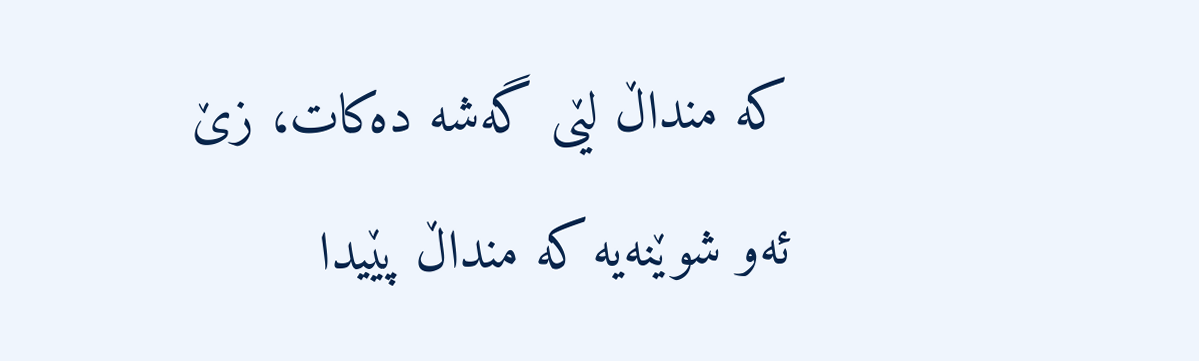کە منداڵ لێی گەشە دەکات، زێ ئەو شوێنەیە کە منداڵ پێیدا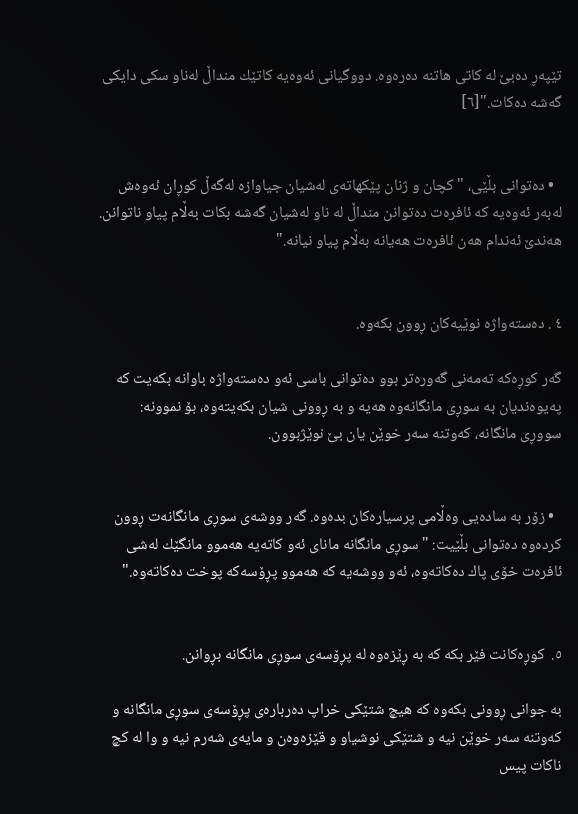تێپەڕ دەبێ لە کاتی هاتنە دەرەوە. دووگیانی ئەوەیە کاتێك منداڵ لەناو سکی دایکی گەشە دەکات."[٦]


  • دەتوانی بڵێی، " کچان و ژنان پێکهاتەی لەشیان جیاوازە لەگەڵ کوڕان ئەوەش لەبەر ئەوەیە کە ئافرەت دەتوانن منداڵ لە ناو لەشیان گەشە بکات بەڵام پیاو ناتوانن. هەندێ ئەندام هەن ئافرەت هەیانە بەڵام پیاو نیانە."


٤ . دەستەواژە نوێیەکان ڕوون بکەوە.

گەر کوڕەکە تەمەنی گەورەتر بوو دەتوانی باسی ئەو دەستەواژە باوانە بکەیت کە پەیوەندیان بە سوڕی مانگانەوە هەیە و بە ڕوونی شیان بکەیتەوە، بۆ نموونە: سووڕی مانگانە، کەوتنە سەر خوێن یان بێ نوێژبوون.


  • زۆر بە سادەیی وەڵامی پرسیارەکان بدەوە. گەر ووشەی سوڕی مانگانەت ڕوون کردەوە دەتوانی بڵێيت: "سوڕی مانگانە مانای ئەو کاتەیە هەموو مانگێك لەشی ئافرەت خۆی پاك دەکاتەوە، ئەو ووشەیە کە هەموو پڕۆسەکە پوخت دەکاتەوە."


٥.  کوڕەکانت فێر بکە کە بە ڕێزەوە لە پڕۆسەی سوڕی مانگانە بڕوانن.

بە جوانی ڕوونی بکەوە کە هیچ شتێکی خراپ دەربارەی پڕۆسەی سوڕی مانگانە و کەوتنە سەر خوێن نیە و شتێکی نوشیاو و قێزەوەن و مایەی شەرم نیە و وا لە کچ ناکات پیس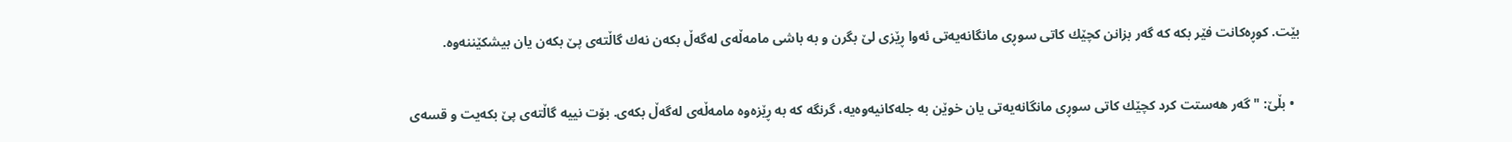بێت. کوڕەکانت فێر بکە کە گەر بزانن کچێك کاتی سوڕی مانگانەیەتی ئەوا ڕێزی لێ بگرن و بە باشی مامەڵەی لەگەڵ بکەن نەك گاڵتەی پێ بکەن یان بیشکێننەوە.


  • بڵێ: "گەر هەستت کرد کچێك کاتی سوڕی مانگانەیەتی یان خوێن بە جلەکانیەوەیە، گرنگە کە بە ڕێزەوە مامەڵەی لەگەڵ بکەی. بۆت نییە گاڵتەی پێ بکەیت و قسەی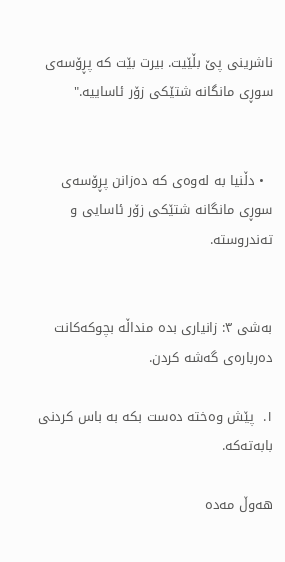ناشرینی پێ بڵێيت. بیرت بێت کە پڕۆسەی سوڕی مانگانە شتێکی زۆر ئاساییە."


  • دڵنیا بە لەوەی کە دەزانن پڕۆسەی سوڕی مانگانە شتێکی زۆر ئاسایی و تەندروستە.


بەشی ٣: زانیاری بدە منداڵە بچوکەکانت دەربارەی گەشە کردن.

١.  پێش وەختە دەست بکە بە باس کردنی بابەتەکە.

هەوڵ مەدە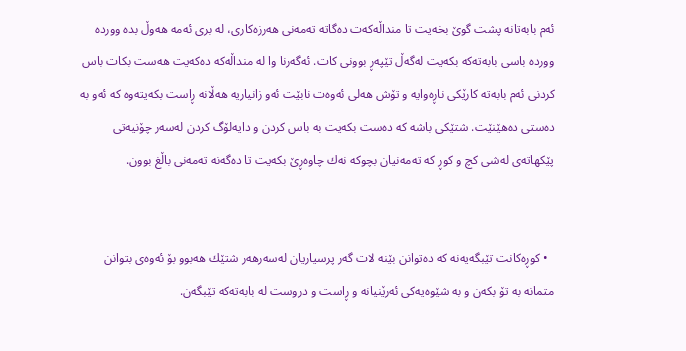ئەم بابەتانە پشت گوێ بخەیت تا منداڵەکەت دەگاتە تەمەنی هەرزەکاری، لە بری ئەمە هەوڵ بدە ووردە ووردە باسی بابەتەکە بکەیت لەگەڵ تێپەڕ بوونی کات. ئەگەرنا وا لە منداڵەکە دەکەیت هەست بکات باس کردنی ئەم بابەتە کارێکی ناڕەوایە و تۆش هەلی ئەوەت نابێت ئەو زانیاریە هەڵانە ڕاست بکەیتەوە کە ئەو بە دەستی دەهێنێت. شتێکی باشە کە دەست بکەیت بە باس کردن و دایەلۆگ کردن لەسەر چۆنیەتی پێکهاتەی لەشی کچ و کوڕ کە تەمەنیان بچوکە نەك چاوەڕێ بکەیت تا دەگەنە تەمەنی باڵغ بوون.


  • کوڕەکانت تێبگەیەنە کە دەتوانن بێنە لات گەر پرسیاریان لەسەرهەر شتێك هەبوو بۆ ئەوەی بتوانن متمانە بە تۆ بکەن و بە شێوەیەکی ئەرێنیانە و ڕاست و دروست لە بابەتەکە تێبگەن.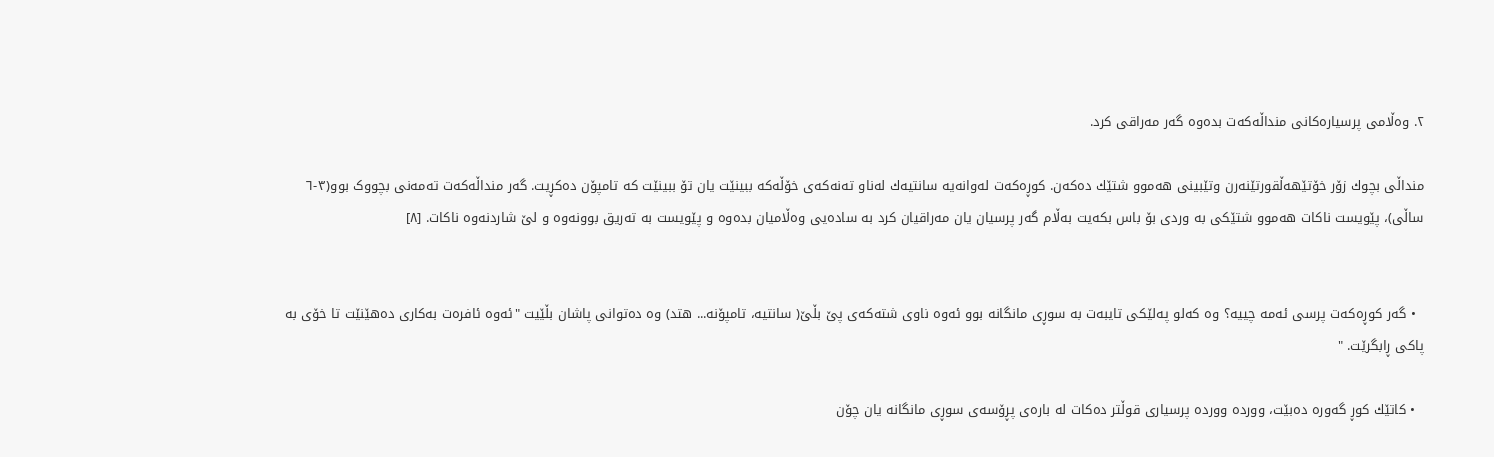٢. وەڵامی پرسیارەکانی منداڵەکەت بدەوە گەر مەراقی کرد.

منداڵی بچوك زۆر خۆتێهەڵقورتێنەرن وتێبینی هەموو شتێك دەکەن. کوڕەکەت لەوانەیە سانتیەك لەناو تەنەکەی خۆڵەکە ببینێت یان تۆ ببینێت کە تامپۆن دەکڕیت. گەر منداڵەکەت تەمەنی بچووک بوو(٣-٦ ساڵی)، پێویست ناکات هەموو شتێکی بە وردی بۆ باس بکەیت بەڵام گەر پرسیان یان مەراقیان کرد بە سادەیی وەڵامیان بدەوە و پێویست بە تەریق بوونەوە و لێ شاردنەوە ناکات. [٨]


  • گەر کوڕەکەت پرسی ئەمە چییە؟ وە کەلو پەلێکی تایبەت بە سوڕی مانگانە بوو ئەوە ناوی شتەکەی پێ بڵێ( سانتیە، تامپۆنە... هتد) وە دەتوانی پاشان بڵێیت "ئەوە ئافرەت بەکاری دەهێنێت تا خۆی بە پاکی ڕابگرێت. "

  • کاتێك کوڕ گەورە دەبێت، ووردە ووردە پرسیاری قوڵتر دەکات لە بارەی پڕۆسەی سوڕی مانگانە یان چۆن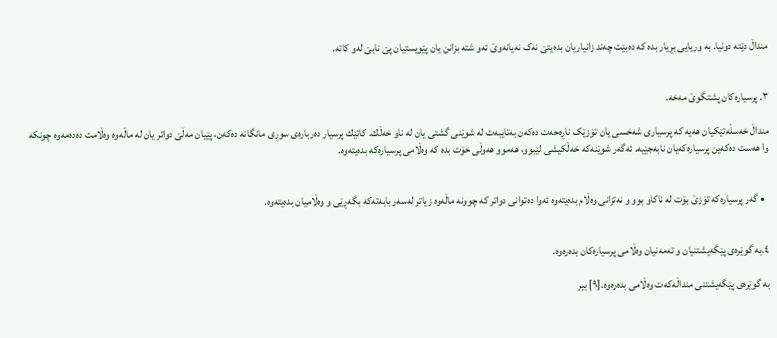منداڵ دێتە دونیا. بە وریایی بڕیار بدە کە دەبێت چەند زانیاریان بدەیتێ نەک نەيانەوێ ئەو شتە بزانن یان پێویستیان پێ نابێ لەو کاتە.


٣. پرسیارەکان پشتگوێ مەخە.

منداڵ خەسڵەتێکیان هەیە کە پرسیاری شەخسی یان تۆزێک ناڕەحەت دەکەن بەتایبەت لە شوێنی گشتی یان لە ناو خەڵك. کاتێك پرسیار دەربارەی سوڕی مانگانە دەکەن، پێيان مەڵێ دواتر یان لە ماڵەوە وەڵامت دەدەمەوە چونکە وا هەست دەکەین پرسیارەکەیان نابەجێيە. ئەگەر شوێنەکە خەڵکیشی لێبوو، هەموو هەوڵی خۆت بدە کە وەڵامی پرسیارەکە بدەیتەوە.


  • گەر پرسیارەکە تۆزێ بۆت لە ناکاو بوو و نەتزانی وەڵام بدەیتەوە ئەوا دەتوانی دواتر کە چوونە ماڵەوە زیاتر لەسەر بابەتەکە بگەڕێی و وەڵامیان بدەیتەوە.


٤.بە گوێرەی پێگەیشتنیان و تەمەنیان وەڵامی پرسیارەکان بدەرەوە.

بە گوێرەی پێگەيشتنی منداڵەکەت وەڵامی بدەرەوە.[٩] بیر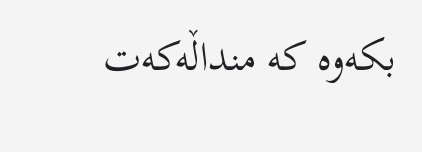بکەوە کە منداڵەکەت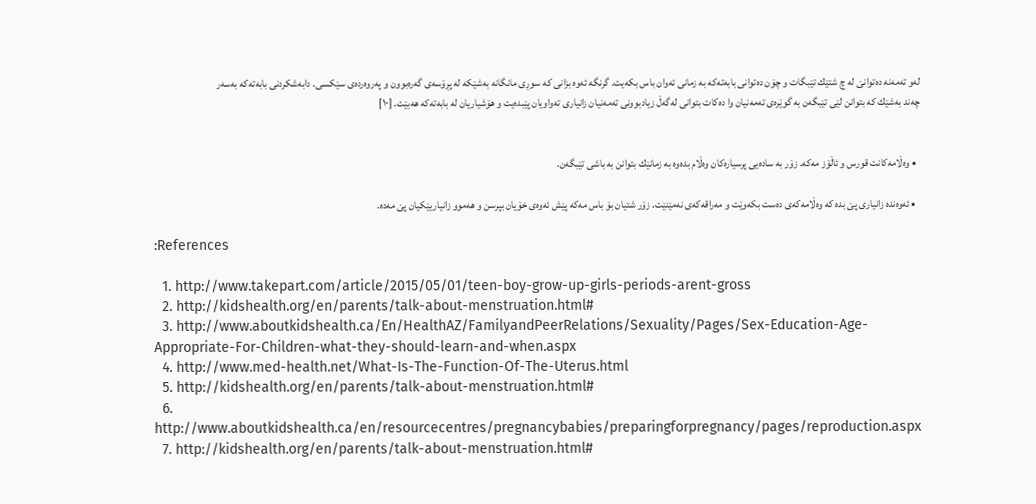لەو تەمەنە دەتوانێ لە چ شتێك تێبگات و چۆن دەتوانی بابەتەکە بە زمانی ئەوان باس بکەیت. گرنگە ئەوە بزانی کە سوڕی مانگانە بەشێکە لە پڕۆسەی گەرەبوون و پەروەردەی سێکسی. دابەشکردنی بابەتەکە بەسەر چەند بەشێك کە بتوانن لێی تێبگەن بە گوێرەی تەمەنیان وا دەکات بتوانی لەگەڵ زیادبوونی تەمەنیان زانیاری تەواویان پێبدەیت و هۆشیاریان لە بابەتەکە هەبێت. [١٠]


  • وەڵامەکانت قورس و ئاڵۆز مەکە. زۆر بە سادەیی پرسیارەکان وەڵام بدەوە بە زمانێك بتوانن بە باشی تێبگەن.

  • ئەوەندە زانیاری پێ بدە کە وەڵامەکەی دەست بکەوێت و مەراقەکەی نەمێنێت. زۆر شتیان بۆ باس مەکە پێش ئەوەی خۆیان بپرسن و هەموو زانیاریێکیان پێ مەدە.

:References

  1. http://www.takepart.com/article/2015/05/01/teen-boy-grow-up-girls-periods-arent-gross
  2. http://kidshealth.org/en/parents/talk-about-menstruation.html#
  3. http://www.aboutkidshealth.ca/En/HealthAZ/FamilyandPeerRelations/Sexuality/Pages/Sex-Education-Age-Appropriate-For-Children-what-they-should-learn-and-when.aspx
  4. http://www.med-health.net/What-Is-The-Function-Of-The-Uterus.html
  5. http://kidshealth.org/en/parents/talk-about-menstruation.html#
  6. http://www.aboutkidshealth.ca/en/resourcecentres/pregnancybabies/preparingforpregnancy/pages/reproduction.aspx
  7. http://kidshealth.org/en/parents/talk-about-menstruation.html#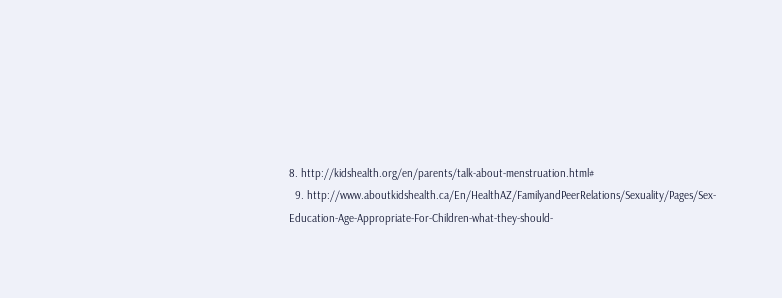8. http://kidshealth.org/en/parents/talk-about-menstruation.html#
  9. http://www.aboutkidshealth.ca/En/HealthAZ/FamilyandPeerRelations/Sexuality/Pages/Sex-Education-Age-Appropriate-For-Children-what-they-should-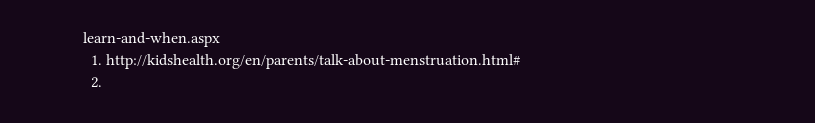learn-and-when.aspx
  1. http://kidshealth.org/en/parents/talk-about-menstruation.html#
  2.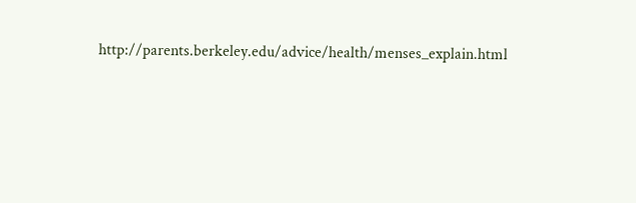http://parents.berkeley.edu/advice/health/menses_explain.html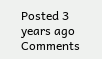Posted 3 years ago
Comments